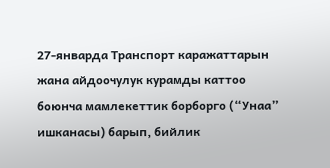27-январда Транспорт каражаттарын жана айдоочулук курамды каттоо боюнча мамлекеттик борборго (“Унаа” ишканасы) барып, бийлик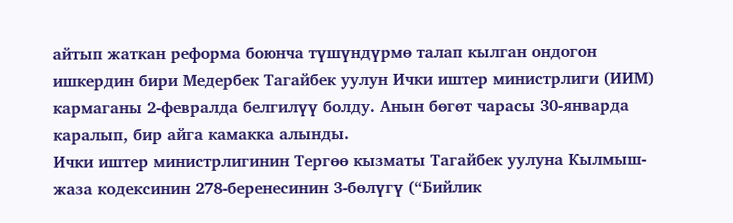айтып жаткан реформа боюнча түшүндүрмө талап кылган ондогон ишкердин бири Медербек Тагайбек уулун Ички иштер министрлиги (ИИМ) кармаганы 2-февралда белгилүү болду. Анын бөгөт чарасы 30-январда каралып, бир айга камакка алынды.
Ички иштер министрлигинин Тергөө кызматы Тагайбек уулуна Кылмыш-жаза кодексинин 278-беренесинин 3-бөлүгү (“Бийлик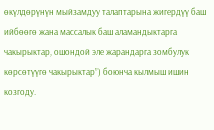өкүлдөрүнүн мыйзамдуу талаптарына жигердүү баш ийбөөгө жана массалык баш аламандыктарга чакырыктар, ошондой эле жарандарга зомбулук көрсөтүүгө чакырыктар”) боюнча кылмыш ишин козгоду.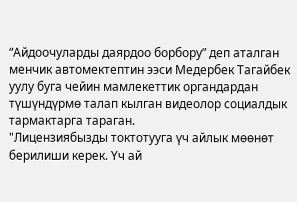“Айдоочуларды даярдоо борбору” деп аталган менчик автомектептин ээси Медербек Тагайбек уулу буга чейин мамлекеттик органдардан түшүндүрмө талап кылган видеолор социалдык тармактарга тараган.
"Лицензиябызды токтотууга үч айлык мөөнөт берилиши керек. Үч ай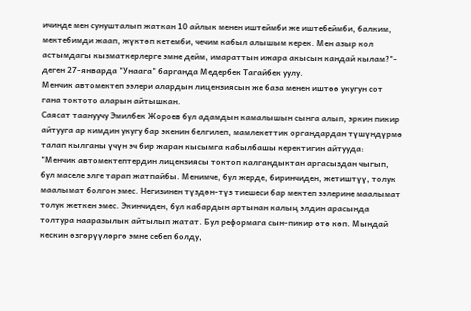ичинде мен сунушталып жаткан 10 айлык менен иштеймби же иштебеймби, балким, мектебимди жаап, жүктөп кетемби, чечим кабыл алышым керек. Мен азыр кол астымдагы кызматкерлерге эмне дейм, имараттын ижара акысын кандай кылам?"- деген 27-январда "Унаага" барганда Медербек Тагайбек уулу.
Менчик автомектеп ээлери алардын лицензиясын же база менен иштөө укугун сот гана токтото аларын айтышкан.
Саясат таануучу Эмилбек Жороев бул адамдын камалышын сынга алып, эркин пикир айтууга ар кимдин укугу бар экенин белгилеп, мамлекеттик органдардан түшүндүрмө талап кылганы үчүн эч бир жаран кысымга кабылбашы керектигин айтууда:
"Менчик автомектептердин лицензиясы токтоп калгандыктан аргасыздан чыгып, бул маселе элге тарап жатпайбы. Менимче, бул жерде, биринчиден, жетиштүү, толук маалымат болгон эмес. Негизинен түздөн-түз тиешеси бар мектеп ээлерине маалымат толук жеткен эмес. Экинчиден, бул кабардын артынан калың элдин арасында толтура нааразылык айтылып жатат. Бул реформага сын-пикир өтө көп. Мындай кескин өзгөрүүлөргө эмне себеп болду,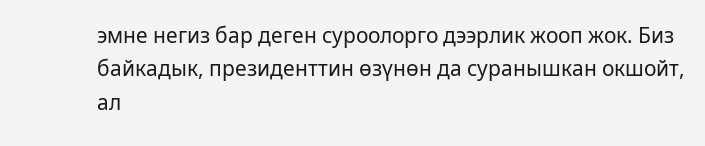эмне негиз бар деген суроолорго дээрлик жооп жок. Биз байкадык, президенттин өзүнөн да суранышкан окшойт, ал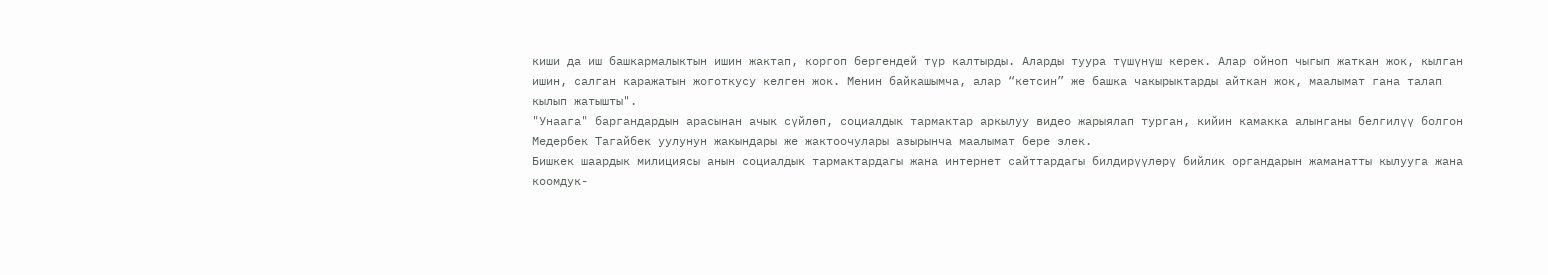киши да иш башкармалыктын ишин жактап, коргоп бергендей түр калтырды. Аларды туура түшүнүш керек. Алар ойноп чыгып жаткан жок, кылган ишин, салган каражатын жоготкусу келген жок. Менин байкашымча, алар “кетсин” же башка чакырыктарды айткан жок, маалымат гана талап кылып жатышты".
"Унаага" баргандардын арасынан ачык сүйлөп, социалдык тармактар аркылуу видео жарыялап турган, кийин камакка алынганы белгилүү болгон Медербек Тагайбек уулунун жакындары же жактоочулары азырынча маалымат бере элек.
Бишкек шаардык милициясы анын социалдык тармактардагы жана интернет сайттардагы билдирүүлөрү бийлик органдарын жаманатты кылууга жана коомдук-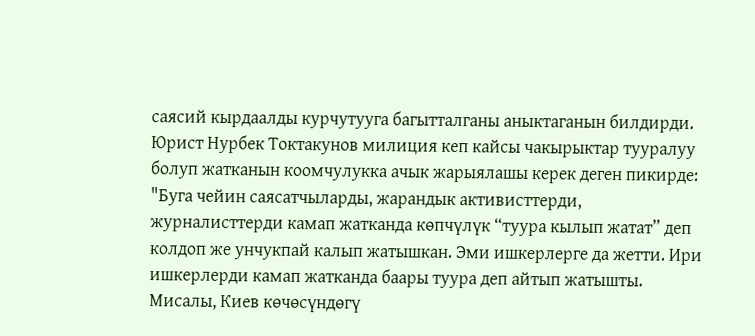саясий кырдаалды курчутууга багытталганы аныктаганын билдирди.
Юрист Нурбек Токтакунов милиция кеп кайсы чакырыктар тууралуу болуп жатканын коомчулукка ачык жарыялашы керек деген пикирде:
"Буга чейин саясатчыларды, жарандык активисттерди, журналисттерди камап жатканда көпчүлүк “туура кылып жатат” деп колдоп же унчукпай калып жатышкан. Эми ишкерлерге да жетти. Ири ишкерлерди камап жатканда баары туура деп айтып жатышты. Мисалы, Киев көчөсүндөгү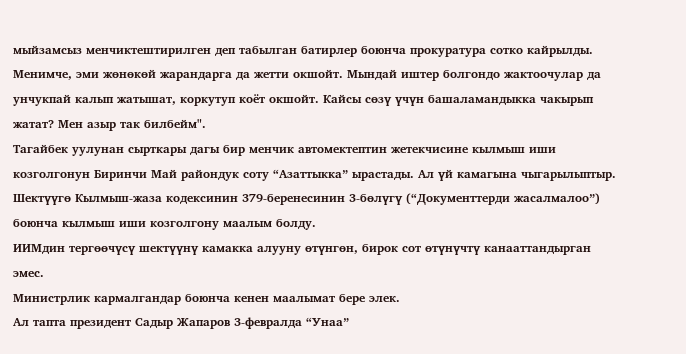мыйзамсыз менчиктештирилген деп табылган батирлер боюнча прокуратура сотко кайрылды. Менимче, эми жөнөкөй жарандарга да жетти окшойт. Мындай иштер болгондо жактоочулар да унчукпай калып жатышат, коркутуп коёт окшойт. Кайсы сөзү үчүн башаламандыкка чакырып жатат? Мен азыр так билбейм".
Тагайбек уулунан сырткары дагы бир менчик автомектептин жетекчисине кылмыш иши козголгонун Биринчи Май райондук соту “Азаттыкка” ырастады. Ал үй камагына чыгарылыптыр. Шектүүгө Кылмыш-жаза кодексинин 379-беренесинин 3-бөлүгү (“Документтерди жасалмалоо”) боюнча кылмыш иши козголгону маалым болду.
ИИМдин тергөөчүсү шектүүнү камакка алууну өтүнгөн, бирок сот өтүнүчтү канааттандырган эмес.
Министрлик кармалгандар боюнча кенен маалымат бере элек.
Ал тапта президент Садыр Жапаров 3-февралда “Унаа”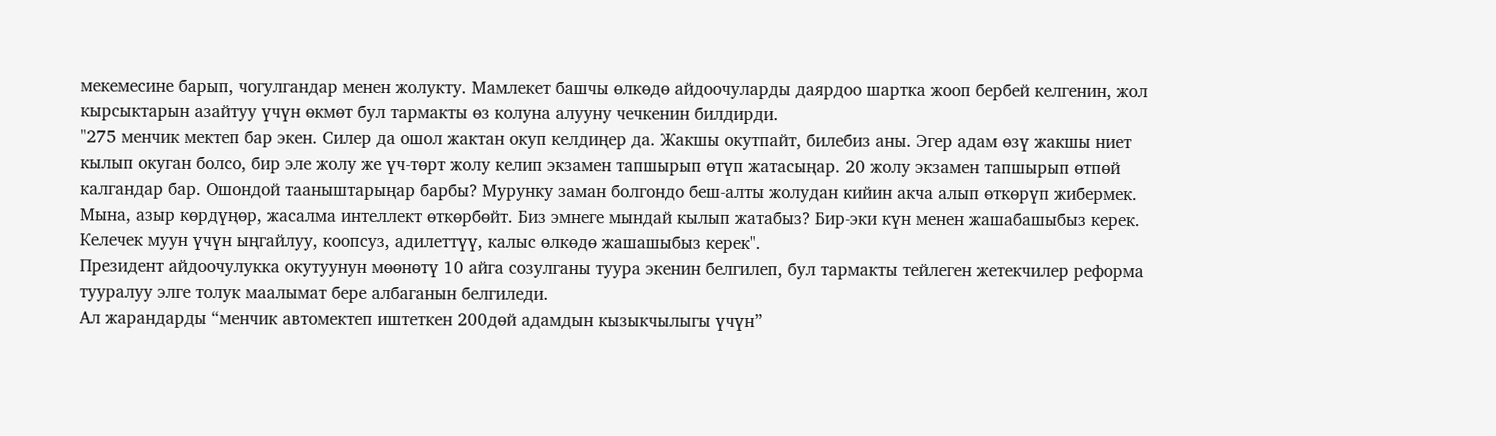мекемесине барып, чогулгандар менен жолукту. Мамлекет башчы өлкөдө айдоочуларды даярдоо шартка жооп бербей келгенин, жол кырсыктарын азайтуу үчүн өкмөт бул тармакты өз колуна алууну чечкенин билдирди.
"275 менчик мектеп бар экен. Силер да ошол жактан окуп келдиңер да. Жакшы окутпайт, билебиз аны. Эгер адам өзү жакшы ниет кылып окуган болсо, бир эле жолу же үч-төрт жолу келип экзамен тапшырып өтүп жатасыңар. 20 жолу экзамен тапшырып өтпөй калгандар бар. Ошондой тааныштарыңар барбы? Мурунку заман болгондо беш-алты жолудан кийин акча алып өткөрүп жибермек. Мына, азыр көрдүңөр, жасалма интеллект өткөрбөйт. Биз эмнеге мындай кылып жатабыз? Бир-эки күн менен жашабашыбыз керек. Келечек муун үчүн ыңгайлуу, коопсуз, адилеттүү, калыс өлкөдө жашашыбыз керек".
Президент айдоочулукка окутуунун мөөнөтү 10 айга созулганы туура экенин белгилеп, бул тармакты тейлеген жетекчилер реформа тууралуу элге толук маалымат бере албаганын белгиледи.
Ал жарандарды “менчик автомектеп иштеткен 200дөй адамдын кызыкчылыгы үчүн”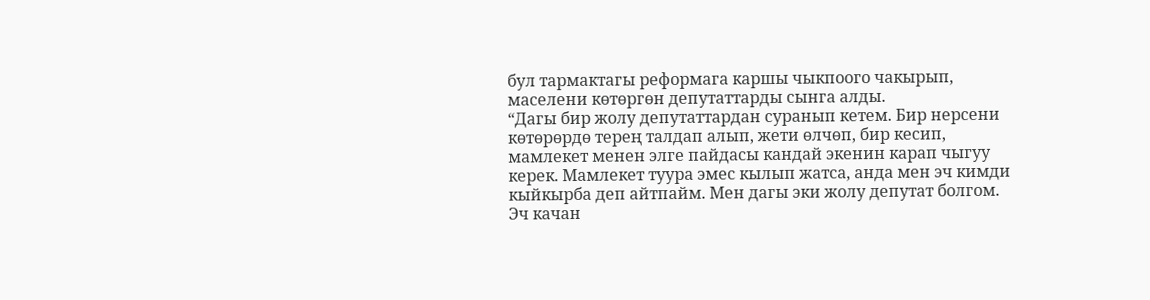бул тармактагы реформага каршы чыкпоого чакырып, маселени көтөргөн депутаттарды сынга алды.
“Дагы бир жолу депутаттардан суранып кетем. Бир нерсени көтөрөрдө терең талдап алып, жети өлчөп, бир кесип, мамлекет менен элге пайдасы кандай экенин карап чыгуу керек. Мамлекет туура эмес кылып жатса, анда мен эч кимди кыйкырба деп айтпайм. Мен дагы эки жолу депутат болгом. Эч качан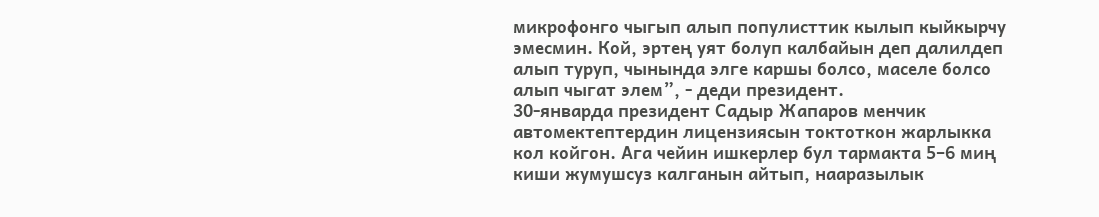микрофонго чыгып алып популисттик кылып кыйкырчу эмесмин. Кой, эртең уят болуп калбайын деп далилдеп алып туруп, чынында элге каршы болсо, маселе болсо алып чыгат элем”, - деди президент.
30-январда президент Садыр Жапаров менчик автомектептердин лицензиясын токтоткон жарлыкка кол койгон. Ага чейин ишкерлер бул тармакта 5–6 миң киши жумушсуз калганын айтып, нааразылык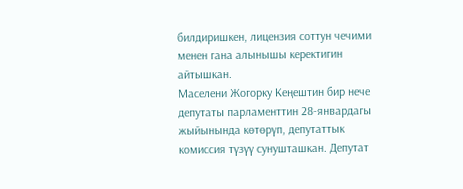билдиришкен, лицензия соттун чечими менен гана алынышы керектигин айтышкан.
Маселени Жогорку Кеңештин бир нече депутаты парламенттин 28-январдагы жыйынында көтөрүп, депутаттык комиссия түзүү сунушташкан. Депутат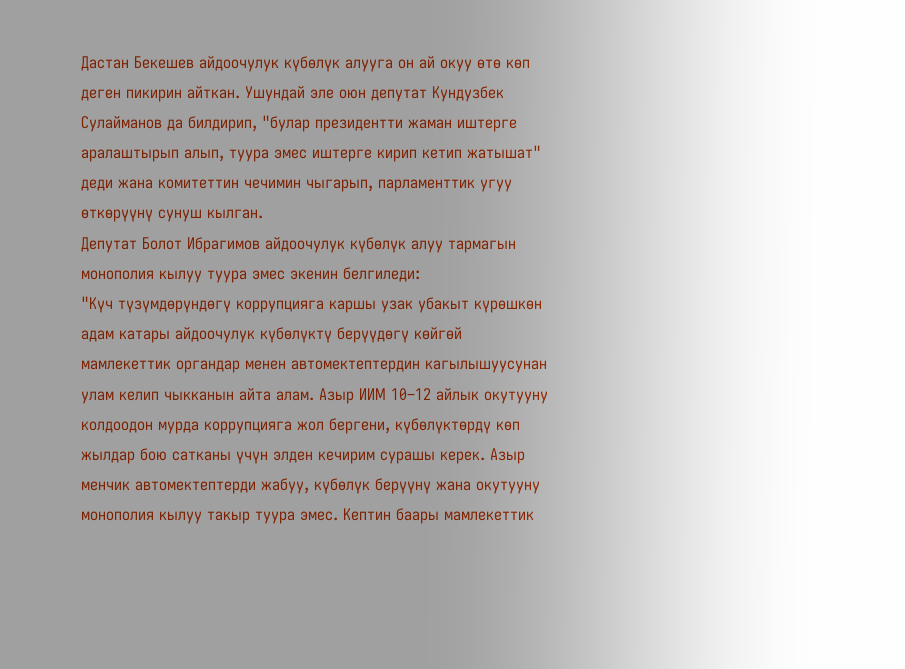Дастан Бекешев айдоочулук күбөлүк алууга он ай окуу өтө көп деген пикирин айткан. Ушундай эле оюн депутат Кундузбек Сулайманов да билдирип, "булар президентти жаман иштерге аралаштырып алып, туура эмес иштерге кирип кетип жатышат" деди жана комитеттин чечимин чыгарып, парламенттик угуу өткөрүүнү сунуш кылган.
Депутат Болот Ибрагимов айдоочулук күбөлүк алуу тармагын монополия кылуу туура эмес экенин белгиледи:
"Күч түзүмдөрүндөгү коррупцияга каршы узак убакыт күрөшкөн адам катары айдоочулук күбөлүктү берүүдөгү көйгөй мамлекеттик органдар менен автомектептердин кагылышуусунан улам келип чыкканын айта алам. Азыр ИИМ 10–12 айлык окутууну колдоодон мурда коррупцияга жол бергени, күбөлүктөрдү көп жылдар бою сатканы үчүн элден кечирим сурашы керек. Азыр менчик автомектептерди жабуу, күбөлүк берүүнү жана окутууну монополия кылуу такыр туура эмес. Кептин баары мамлекеттик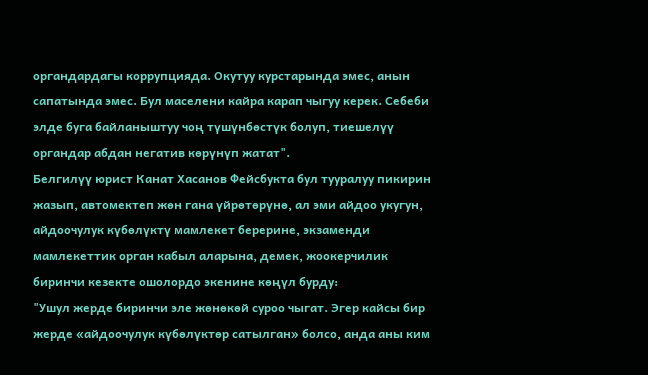органдардагы коррупцияда. Окутуу курстарында эмес, анын сапатында эмес. Бул маселени кайра карап чыгуу керек. Себеби элде буга байланыштуу чоң түшүнбөстүк болуп, тиешелүү органдар абдан негатив көрүнүп жатат".
Белгилүү юрист Канат Хасанов Фейсбукта бул тууралуу пикирин жазып, автомектеп жөн гана үйрөтөрүнө, ал эми айдоо укугун, айдоочулук күбөлүктү мамлекет берерине, экзаменди мамлекеттик орган кабыл аларына, демек, жоокерчилик биринчи кезекте ошолордо экенине көңүл бурду:
"Ушул жерде биринчи эле жөнөкөй суроо чыгат. Эгер кайсы бир жерде «айдоочулук күбөлүктөр сатылган» болсо, анда аны ким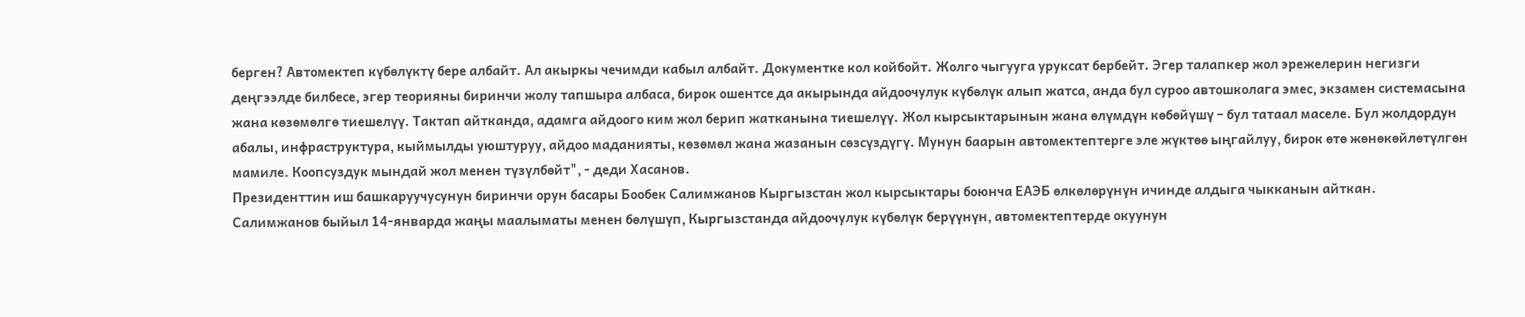берген? Автомектеп күбөлүктү бере албайт. Ал акыркы чечимди кабыл албайт. Документке кол койбойт. Жолго чыгууга уруксат бербейт. Эгер талапкер жол эрежелерин негизги деңгээлде билбесе, эгер теорияны биринчи жолу тапшыра албаса, бирок ошентсе да акырында айдоочулук күбөлүк алып жатса, анда бул суроо автошколага эмес, экзамен системасына жана көзөмөлгө тиешелүү. Тактап айтканда, адамга айдоого ким жол берип жатканына тиешелүү. Жол кырсыктарынын жана өлүмдүн көбөйүшү – бул татаал маселе. Бул жолдордун абалы, инфраструктура, кыймылды уюштуруу, айдоо маданияты, көзөмөл жана жазанын сөзсүздүгү. Мунун баарын автомектептерге эле жүктөө ыңгайлуу, бирок өтө жөнөкөйлөтүлгөн мамиле. Коопсуздук мындай жол менен түзүлбөйт", - деди Хасанов.
Президенттин иш башкаруучусунун биринчи орун басары Бообек Салимжанов Кыргызстан жол кырсыктары боюнча ЕАЭБ өлкөлөрүнүн ичинде алдыга чыкканын айткан.
Салимжанов быйыл 14-январда жаңы маалыматы менен бөлүшүп, Кыргызстанда айдоочулук күбөлүк берүүнүн, автомектептерде окуунун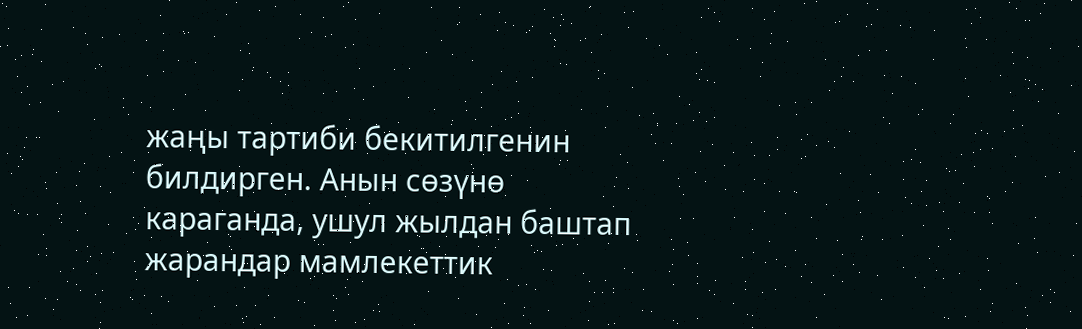жаңы тартиби бекитилгенин билдирген. Анын сөзүнө караганда, ушул жылдан баштап жарандар мамлекеттик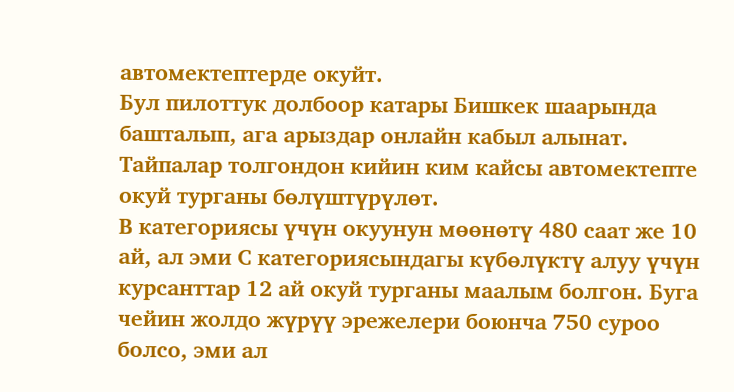автомектептерде окуйт.
Бул пилоттук долбоор катары Бишкек шаарында башталып, ага арыздар онлайн кабыл алынат. Тайпалар толгондон кийин ким кайсы автомектепте окуй турганы бөлүштүрүлөт.
В категориясы үчүн окуунун мөөнөтү 480 саат же 10 ай, ал эми С категориясындагы күбөлүктү алуу үчүн курсанттар 12 ай окуй турганы маалым болгон. Буга чейин жолдо жүрүү эрежелери боюнча 750 суроо болсо, эми ал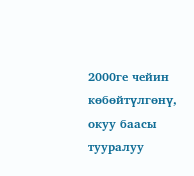2000ге чейин көбөйтүлгөнү, окуу баасы тууралуу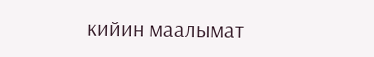кийин маалымат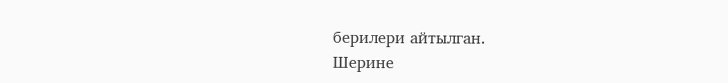берилери айтылган.
Шерине